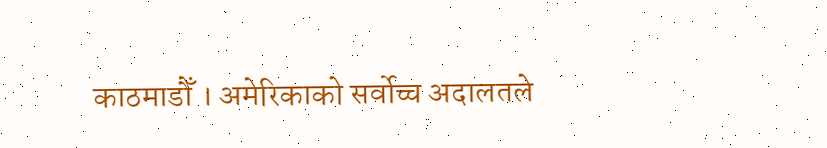काठमाडौँ । अमेरिकाको सर्वोच्च अदालतले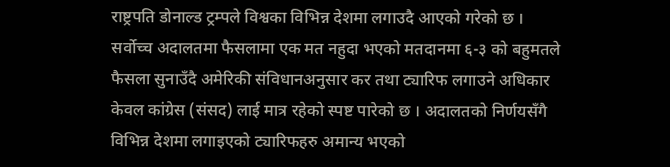राष्ट्रपति डोनाल्ड ट्रम्पले विश्वका विभिन्न देशमा लगाउदै आएको गरेको छ ।
सर्वोच्च अदालतमा फैसलामा एक मत नहुदा भएको मतदानमा ६-३ को बहुमतले फैसला सुनाउँदै अमेरिकी संविधानअनुसार कर तथा ट्यारिफ लगाउने अधिकार केवल कांग्रेस (संसद) लाई मात्र रहेको स्पष्ट पारेको छ । अदालतको निर्णयसँगै विभिन्न देशमा लगाइएको ट्यारिफहरु अमान्य भएको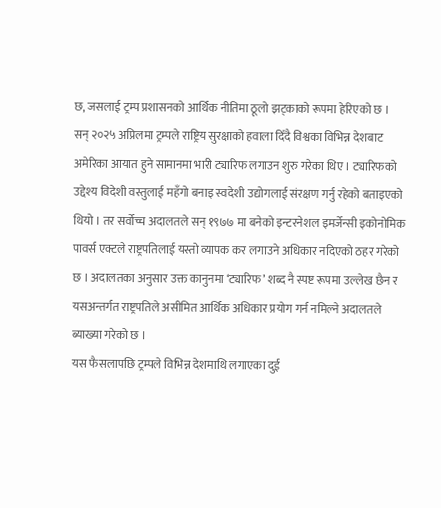छ, जसलाई ट्रम्प प्रशासनको आर्थिक नीतिमा ठूलो झट्काको रूपमा हेरिएको छ ।
सन् २०२५ अप्रिलमा ट्रम्पले राष्ट्रिय सुरक्षाको हवाला दिँदै विश्वका विभिन्न देशबाट अमेरिका आयात हुने सामानमा भारी ट्यारिफ लगाउन शुरु गरेका थिए । ट्यारिफको उद्देश्य विदेशी वस्तुलाई महँगो बनाइ स्वदेशी उद्योगलाई संरक्षण गर्नु रहेको बताइएको थियो । तर सर्वोच्च अदालतले सन् १९७७ मा बनेको इन्टरनेशल इमर्जेन्सी इकोनोमिक पावर्स एक्टले राष्ट्रपतिलाई यस्तो व्यापक कर लगाउने अधिकार नदिएको ठहर गरेको छ । अदालतका अनुसार उक्त कानुनमा ‘ट्यारिफ’ शब्द नै स्पष्ट रूपमा उल्लेख छैन र यसअन्तर्गत राष्ट्रपतिले असीमित आर्थिक अधिकार प्रयोग गर्न नमिल्ने अदालतले ब्याख्या गरेको छ ।
यस फैसलापछि ट्रम्पले विभिन्न देशमाथि लगाएका दुई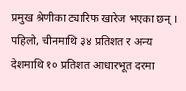प्रमुख श्रेणीका ट्यारिफ खारेज भएका छन् । पहिलो, चीनमाथि ३४ प्रतिशत र अन्य देशमाथि १० प्रतिशत आधारभूत दरमा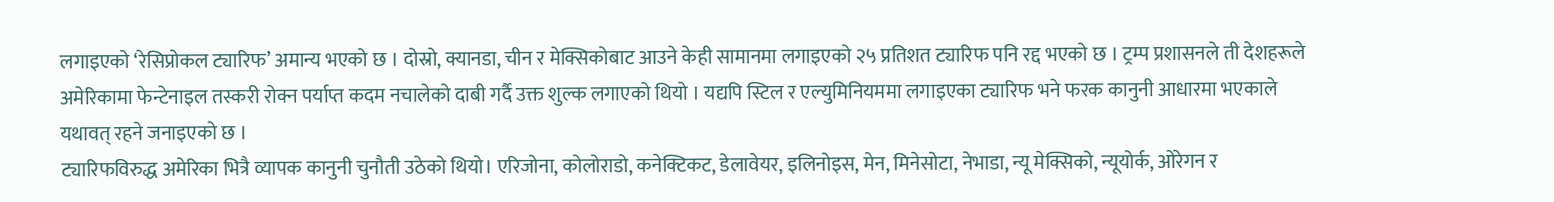लगाइएको ‘रेसिप्रोकल ट्यारिफ’ अमान्य भएको छ । दोस्रो, क्यानडा, चीन र मेक्सिकोबाट आउने केही सामानमा लगाइएको २५ प्रतिशत ट्यारिफ पनि रद्द भएको छ । ट्रम्प प्रशासनले ती देशहरूले अमेरिकामा फेन्टेनाइल तस्करी रोक्न पर्याप्त कदम नचालेको दाबी गर्दै उक्त शुल्क लगाएको थियो । यद्यपि स्टिल र एल्युमिनियममा लगाइएका ट्यारिफ भने फरक कानुनी आधारमा भएकाले यथावत् रहने जनाइएको छ ।
ट्यारिफविरुद्ध अमेरिका भित्रै व्यापक कानुनी चुनौती उठेको थियो। एरिजोना, कोलोराडो, कनेक्टिकट, डेलावेयर, इलिनोइस, मेन, मिनेसोटा, नेभाडा, न्यू मेक्सिको, न्यूयोर्क, ओरेगन र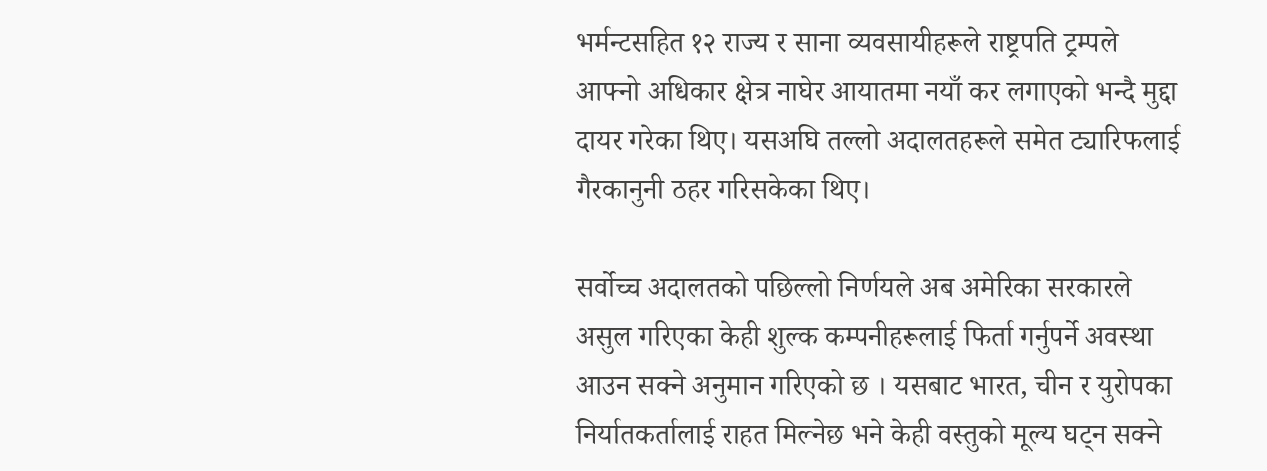भर्मन्टसहित १२ राज्य र साना व्यवसायीहरूले राष्ट्रपति ट्रम्पले आफ्नो अधिकार क्षेत्र नाघेर आयातमा नयाँ कर लगाएको भन्दै मुद्दा दायर गरेका थिए। यसअघि तल्लो अदालतहरूले समेत ट्यारिफलाई गैरकानुनी ठहर गरिसकेका थिए।

सर्वोच्च अदालतको पछिल्लो निर्णयले अब अमेरिका सरकारले असुल गरिएका केही शुल्क कम्पनीहरूलाई फिर्ता गर्नुपर्ने अवस्था आउन सक्ने अनुमान गरिएको छ । यसबाट भारत, चीन र युरोपका निर्यातकर्तालाई राहत मिल्नेछ भने केही वस्तुको मूल्य घट्न सक्ने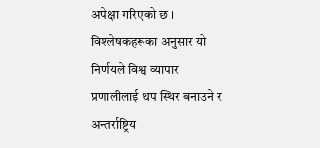अपेक्षा गरिएको छ । विश्लेषकहरूका अनुसार यो निर्णयले विश्व व्यापार प्रणालीलाई थप स्थिर बनाउने र अन्तर्राष्ट्रिय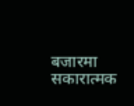बजारमा सकारात्मक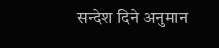सन्देश दिने अनुमान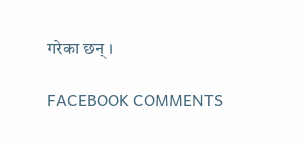गरेका छन् ।

FACEBOOK COMMENTS